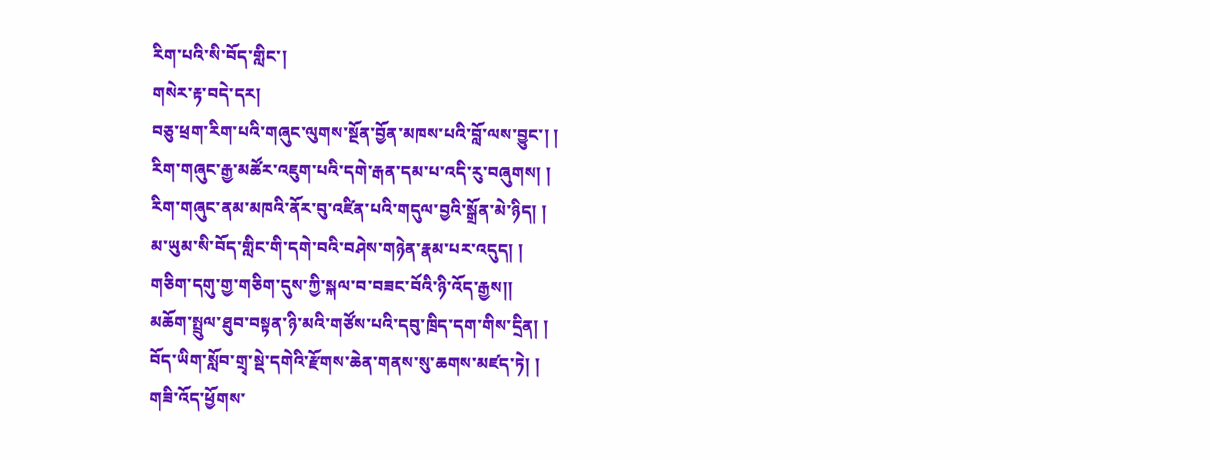རིག་པའི་སི་བོད་གླིང་།
གསེར་རྟ་བདེ་དར།
བཅུ་ཕྲག་རིག་པའི་གཞུང་ལུགས་སྔོན་བྱོན་མཁས་པའི་བློ་ལས་བྱུང་། །
རིག་གཞུང་རྒྱ་མཚོར་འཇུག་པའི་དགེ་རྒན་དམ་པ་འདི་རུ་བཞུགས། །
རིག་གཞུང་ནམ་མཁའི་ནོར་བུ་འཛིན་པའི་གདུལ་བྱའི་སྒྲོན་མེ་ཉིད། །
མ་ཡུམ་སི་བོད་གླིང་གི་དགེ་བའི་བཤེས་གཉེན་རྣམ་པར་འདུད། །
གཅིག་དགུ་གྱ་གཅིག་དུས་ཀྱི་སྐལ་བ་བཟང་བོའི་ཉི་འོད་རྒྱས།།
མཆོག་སྤྲུལ་ཐུབ་བསྟན་ཉི་མའི་གཙོས་པའི་དབུ་ཁྲིད་དག་གིས་དྲིན། །
བོད་ཡིག་སློབ་གྲྭ་སྡེ་དགེའི་རྫོགས་ཆེན་གནས་སུ་ཆགས་མཛད་ཏེ། །
གཟི་འོད་ཕྱོགས་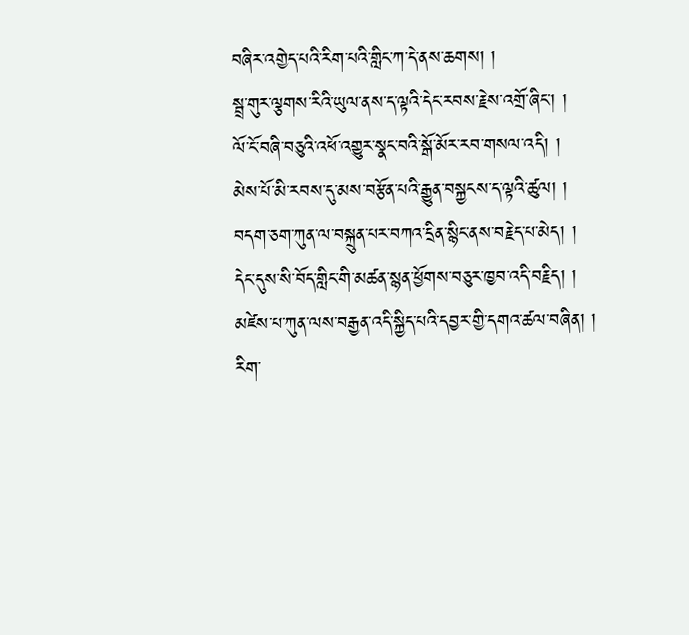བཞིར་འགྱེད་པའི་རིག་པའི་གླིང་ཀ་དེ་ནས་ཆགས། །
སྦྲ་གུར་ལྕགས་རིའི་ཡུལ་ནས་ད་ལྟའི་དེང་རབས་རྗེས་འགྲོ་ཞིང་། །
ལོ་ངོ་བཞི་བཅུའི་འཕོ་འགྱུར་སྣང་བའི་སྒོ་མོར་རབ་གསལ་འདི། །
མེས་པོ་མི་རབས་དུ་མས་བརྩོན་པའི་རྒྱུན་བསྐྱངས་ད་ལྟའི་ཚུལ། །
བདག་ཅག་ཀུན་ལ་བསྐྲུན་པར་བཀའ་དྲིན་སྙིང་ནས་བརྗེད་པ་མེད། །
དེང་དུས་སི་བོད་གླིང་གི་མཚན་སྙན་ཕྱོགས་བཅུར་ཁྱབ་འདི་བརྗིད། །
མཛེས་པ་ཀུན་ལས་བརྒྱན་འདི་སྐྱིད་པའི་དབྱར་གྱི་དགའ་ཚལ་བཞིན། །
རིག་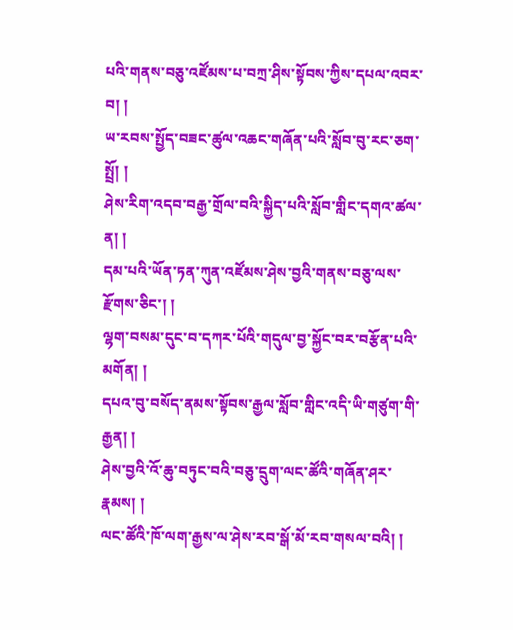པའི་གནས་བཅུ་འཛོམས་པ་བཀྲ་ཤིས་སྟོབས་ཀྱིས་དཔལ་འབར་བ། །
ཡ་རབས་སྤྱོད་བཟང་ཚུལ་འཆང་གཞོན་པའི་སློབ་བུ་རང་ཅག་སྤྲོ། །
ཤེས་རིག་འདབ་བརྒྱ་གྲོལ་བའི་སྐྱིད་པའི་སློབ་གླིང་དགའ་ཚལ་ན། །
དམ་པའི་ཡོན་ཏན་ཀུན་འཛོམས་ཤེས་བྱའི་གནས་བཅུ་ལས་རྫོགས་ཅིང་། །
ལྷག་བསམ་དུང་བ་དཀར་པོའི་གདུལ་བྱ་སྐྱོང་བར་བརྩོན་པའི་མགོན། །
དཔའ་བུ་བསོད་ནམས་སྟོབས་རྒྱལ་སློབ་གླིང་འདི་ཡི་གཙུག་གི་རྒྱན། །
ཤེས་བྱའི་འོ་ཆུ་བཏུང་བའི་བཅུ་དྲུག་ལང་ཚོའི་གཞོན་ཤར་རྣམས། །
ལང་ཚོའི་ཁོ་ལག་རྒྱས་ལ་ཤེས་རབ་སྒོ་མོ་རབ་གསལ་བའི། །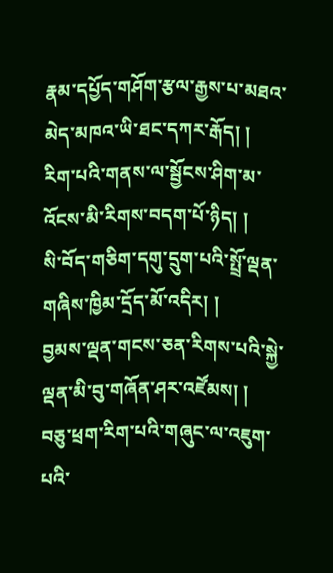རྣམ་དཔྱོད་གཤོག་རྩལ་རྒྱས་པ་མཐའ་མེད་མཁའ་ཡི་ཐང་དཀར་རྒོད། །
རིག་པའི་གནས་ལ་སྦྱོངས་ཤིག་མ་འོངས་མི་རིགས་བདག་པོ་ཉིད། །
སི་བོད་གཅིག་དགུ་དྲུག་པའི་སྤྲོ་ལྡན་གཞིས་ཁྱིམ་དྲོད་མོ་འདིར། །
བྱམས་ལྡན་གངས་ཅན་རིགས་པའི་སྐྱེ་ལྡན་མི་བུ་གཞོན་ཤར་འཛོམས། །
བཅུ་ཕྲག་རིག་པའི་གཞུང་ལ་འཇུག་པའི་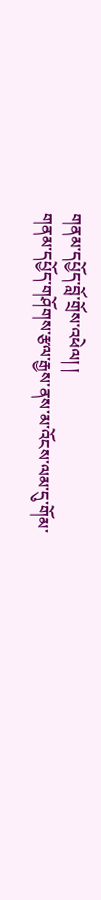གནམ་དཔྱོད་བློ་གྲོས་འཕེལ། །
གནམ་དཔྱོད་གཤོགས་རྩལ་རྒྱས་ནས་མ་འོངས་ལམ་དུ་གོམ་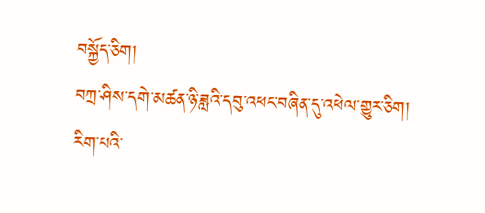བསྐྱོད་ཅིག།
བཀྲ་ཤིས་དགེ་མཚན་ཉི་ཟླའི་དབུ་འཕང་བཞིན་དུ་འཕེལ་གྱུར་ཅིག།
རིག་པའི་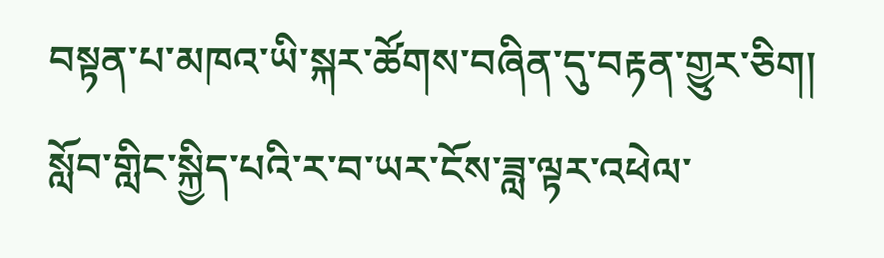བསྟན་པ་མཁའ་ཡི་སྐར་ཚོགས་བཞིན་དུ་བརྟན་གྱུར་ཅིག།
སློབ་གླིང་སྐྱིད་པའི་ར་བ་ཡར་ངོས་ཟླ་ལྟར་འཕེལ་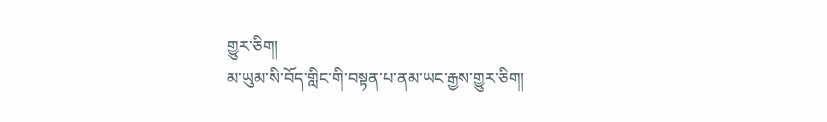གྱུར་ཅིག།
མ་ཡུམ་སི་བོད་གླིང་གི་བསྟན་པ་ནམ་ཡང་རྒྱས་གྱུར་ཅིག།